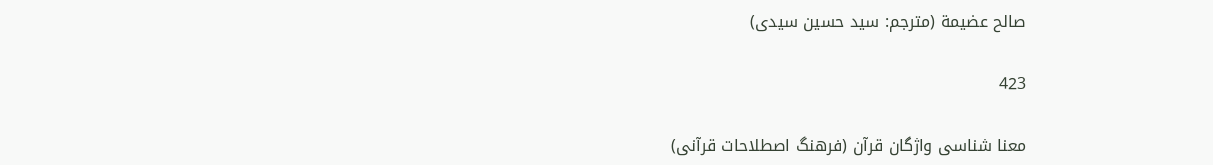صالح عضيمة (مترجم: سيد حسين سيدى)

423

معنا شناسى واژگان قرآن (فرهنگ اصطلاحات قرآنى)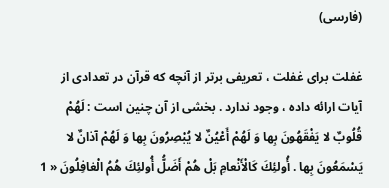(فارسى)

غفلت براى غفلت ، تعريفى برتر از آنچه كه قرآن در تعدادى از آيات ارائه داده ، وجود ندارد . بخشى از آن چنين است : لَهُمْ قُلُوبٌ لا يَفْقَهُونَ بِها وَ لَهُمْ أَعْيُنٌ لا يُبْصِرُونَ بِها وَ لَهُمْ آذانٌ لا يَسْمَعُونَ بِها . أُولئِكَ كَالْأَنْعامِ بَلْ هُمْ أَضَلُّ أُولئِكَ هُمُ الْغافِلُونَ « 1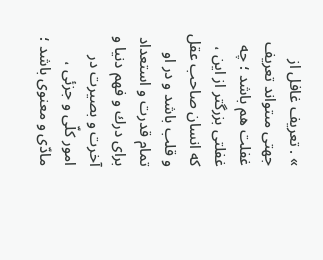» . تعريف غافل از جهتى مىتواند تعريف غفلت هم باشد ؛ چه غفلتى بزرگتر از اين ، كه انسان صاحب عقل و قلب باشد و در او تمام قدرت و استعداد براى درك و فهم دنيا و آخرت و بصيرت در امور كلّى و جزئى ، مادّى و معنوى باشد ؛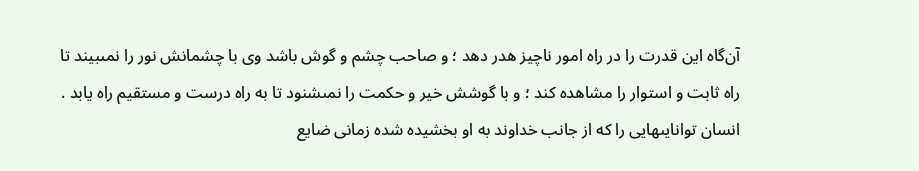آن‌گاه اين قدرت را در راه امور ناچيز هدر دهد ؛ و صاحب چشم و گوش باشد وى با چشمانش نور را نمىبيند تا راه ثابت و استوار را مشاهده كند ؛ و با گوشش خير و حكمت را نمىشنود تا به راه درست و مستقيم راه يابد . انسان توانايىهايى را كه از جانب خداوند به او بخشيده شده زمانى ضايع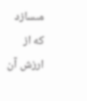مىسازد كه از ارزش آن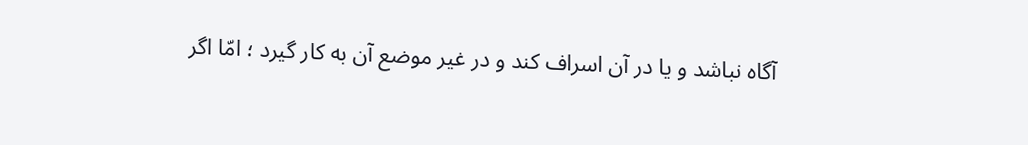آگاه نباشد و يا در آن اسراف كند و در غير موضع آن به كار گيرد ؛ امّا اگر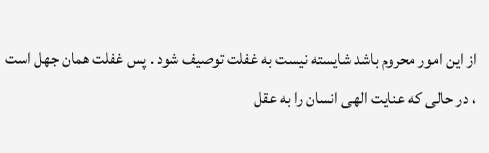از اين امور محروم باشد شايسته نيست به غفلت توصيف شود . پس غفلت همان جهل است ، در حالى كه عنايت الهى انسان را به عقل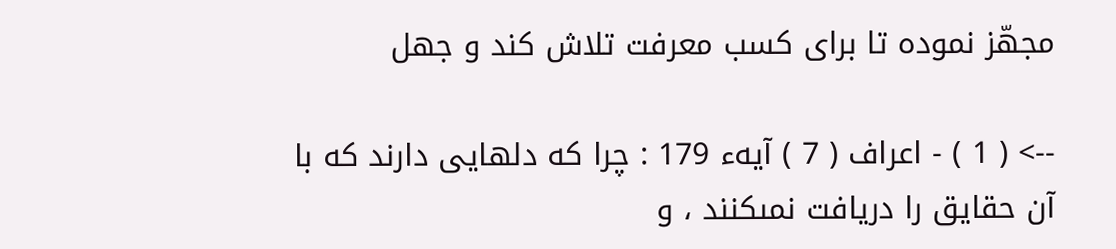مجهّز نموده تا براى كسب معرفت تلاش كند و جهل

--> ( 1 ) - اعراف ( 7 ) آيهء 179 : چرا كه دلهايى دارند كه با آن حقايق را دريافت نمىكنند ، و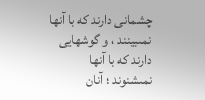چشمانى دارند كه با آنها نمىبينند ، و گوشهايى دارند كه با آنها نمىشنوند ؛ آنان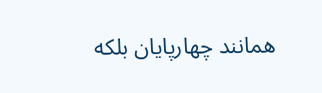همانند چهارپايان بلكه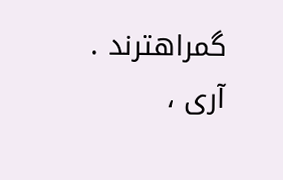گمراهترند . آرى ،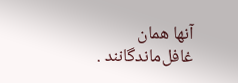آنها همان غافل‌ماندگانند .